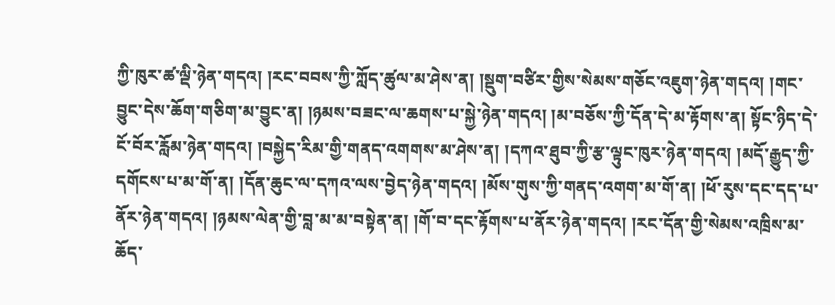ཀྱི་ཁུར་ཚ་ལྡི་ཉེན་གདའ། །རང་བབས་ཀྱི་ཀློད་ཚུལ་མ་ཤེས་ན། །སྡུག་བཙིར་གྱིས་སེམས་གཅོང་འཇུག་ཉེན་གདའ། །གང་བྱུང་དེས་ཆོག་གཅིག་མ་བྱུང་ན། །ཉམས་བཟང་ལ་ཆགས་པ་སྐྱེ་ཉེན་གདའ། །མ་བཅོས་ཀྱི་དོན་དེ་མ་རྟོགས་ན། སྟོང་ཉིད་དེ་ངོ་བོར་རློམ་ཉེན་གདའ། །བསྐྱེད་རིམ་གྱི་གནད་འགགས་མ་ཤེས་ན། །དཀའ་ཐུབ་ཀྱི་རྩ་ལྟུང་ཁུར་ཉེན་གདའ། །མདོ་རྒྱུད་ཀྱི་དགོངས་པ་མ་གོ་ན། །དོན་ཆུང་ལ་དཀའ་ལས་བྱེད་ཉེན་གདའ། །མོས་གུས་ཀྱི་གནད་འགག་མ་གོ་ན། །ཕོ་རུས་དང་དད་པ་ནོར་ཉེན་གདའ། །ཉམས་ལེན་གྱི་བླ་མ་མ་བསྟེན་ན། །གོ་བ་དང་རྟོགས་པ་ནོར་ཉེན་གདའ། །རང་དོན་གྱི་སེམས་འཁྲིས་མ་ཆོད་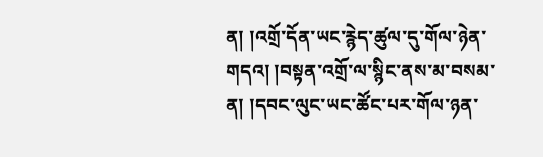ན། །འགྲོ་དོན་ཡང་རྙེད་ཚུལ་དུ་གོལ་ཉེན་གདའ། །བསྟན་འགྲོ་ལ་སྙིང་ནས་མ་བསམ་ན། །དབང་ལུང་ཡང་ཚོང་པར་གོལ་ཉན་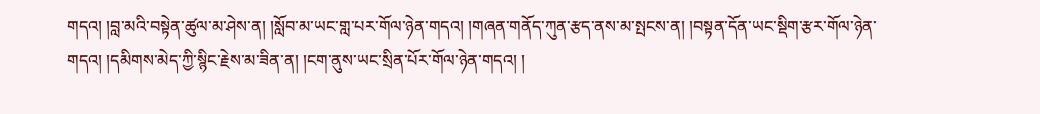གདའ། །བླ་མའི་བསྟེན་ཚུལ་མ་ཤེས་ན། །སློབ་མ་ཡང་གླ་པར་གོལ་ཉེན་གདའ། །གཞན་གནོད་ཀུན་རྩད་ནས་མ་སྤངས་ན། །བསྟན་དོན་ཡང་སྡིག་རྩར་གོལ་ཉེན་གདའ། །དམིགས་མེད་ཀྱི་སྙིང་རྗེས་མ་ཟིན་ན། །ངག་ནུས་ཡང་སྲིན་པོར་གོལ་ཉེན་གདའ། །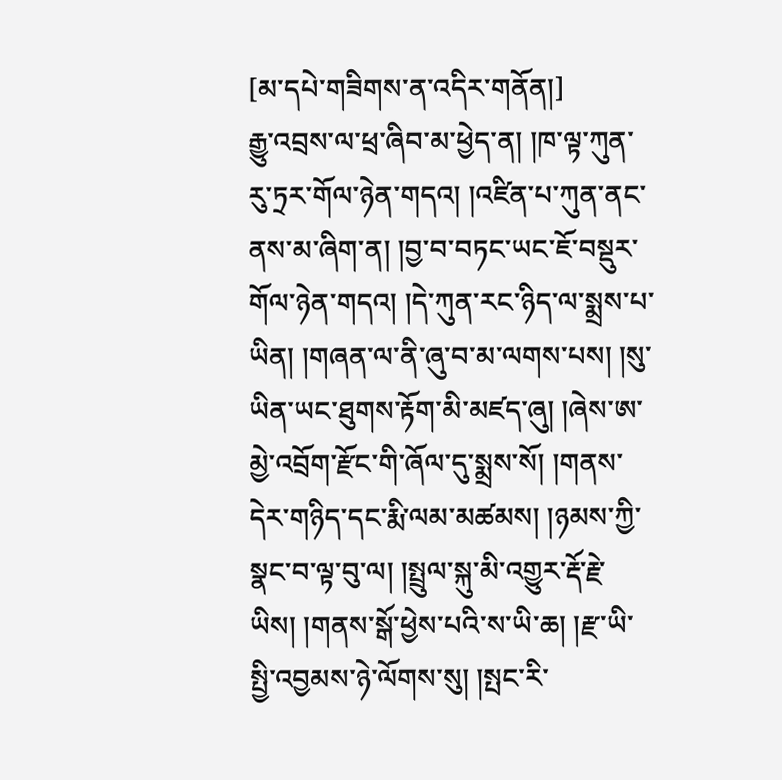[མ་དཔེ་གཟིགས་ན་འདིར་གནོན།]
རྒྱུ་འབྲས་ལ་ཕྲ་ཞིབ་མ་ཕྱེད་ན། །ཁ་ལྟ་ཀུན་རུ་ཏྲར་གོལ་ཉེན་གདའ། །འཛིན་པ་ཀུན་ནང་ནས་མ་ཞིག་ན། །བྱ་བ་བཏང་ཡང་ཇོ་བསྡུར་གོལ་ཉེན་གདའ། །དེ་ཀུན་རང་ཉིད་ལ་སྨྲས་པ་ཡིན། །གཞན་ལ་ནི་ཞུ་བ་མ་ལགས་པས། །སུ་ཡིན་ཡང་ཐུགས་རྟོག་མི་མཛད་ཞུ། །ཞེས་ཨ་མྱེ་འབྲོག་རྫོང་གི་ཞོལ་དུ་སྨྲས་སོ། །གནས་དེར་གཉིད་དང་རྨི་ལམ་མཚམས། །ཉམས་ཀྱི་སྣང་བ་ལྟ་བུ་ལ། །སྤྲུལ་སྐུ་མི་འགྱུར་རྡོ་རྗེ་ཡིས། །གནས་སྒོ་ཕྱེས་པའི་ས་ཡི་ཆ། །རྫ་ཡི་སྤྱི་འབྱམས་ཉེ་ལོགས་སུ། །སྤང་རི་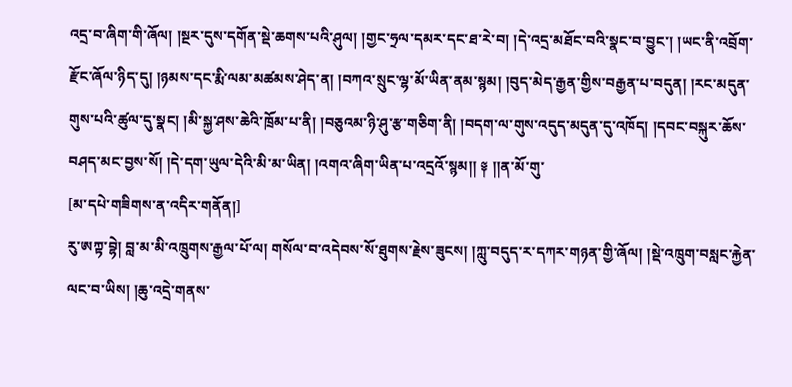འདྲ་བ་ཞིག་གི་ཞོལ། །སྔར་དུས་དགོན་སྡེ་ཆགས་པའི་ཤུལ། །གྱང་ཧྲལ་དམར་དང་ཐ་རེ་བ། །དེ་འདྲ་མཐོང་བའི་སྣང་བ་བྱུང་། །ཡང་ནི་འབྲོག་རྫོང་ཞོལ་ཉིད་དུ། །ཉམས་དང་རྨི་ལམ་མཚམས་ཤེད་ན། །བཀའ་སྲུང་ལྷ་མོ་ཡིན་ནམ་སྙམ། །བུད་མེད་རྒྱན་གྱིས་བརྒྱན་པ་བདུན། །རང་མདུན་གུས་པའི་ཚུལ་དུ་སྣང། །མི་སྐྱ་ཤས་ཆེའི་ཁྲོམ་པ་ནི། །བཅུའམ་ཉི་ཤུ་རྩ་གཅིག་ནི། །བདག་ལ་གུས་འདུད་མདུན་དུ་འཁོད། །དབང་བསྐུར་ཆོས་བཤད་མང་བྱས་སོ། །དེ་དག་ཡུལ་དེའི་མི་མ་ཡིན། །འགའ་ཞིག་ཡིན་པ་འདྲའོ་སྙམ།། ༈ །།ན་མོ་གུ་
[མ་དཔེ་གཟིགས་ན་འདིར་གནོན།]
རུ་ཨཀྟ་བྷེ། བླ་མ་མི་འཁྲུགས་རྒྱལ་པོ་ལ། གསོལ་བ་འདེབས་སོ་ཐུགས་རྗེས་ཟུངས། །ཀླུ་བདུད་ར་དཀར་གཉན་གྱི་ཞོལ། །སྡེ་འཁྲུག་བསླང་རྐྱེན་ལང་བ་ཡིས། །ཆུ་འདྲེ་གནས་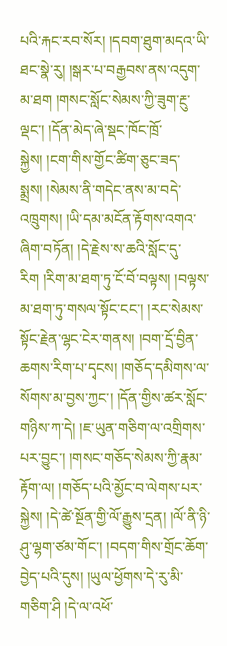པའི་རྐང་རབ་སོར། །དབག་ཐུག་མདའ་ཡི་ཐང་སྣེ་རུ། །སྒར་པ་བརྒྱབས་ནས་འདུག་མ་ཐག །གསང་སློང་སེམས་ཀྱི་ཟུག་རྔུ་ལྡང་། །དོན་མེད་ཞེ་སྡང་ཁོང་ཁྲོ་སྐྱེས། །ངག་གིས་གྱོང་ཚིག་ཅུང་ཟད་སྨྲས། །སེམས་ནི་གདེང་ནས་མ་བདེ་འཁྲུགས། །ཡི་དམ་མངོན་རྟོགས་འགའ་ཞིག་བཏོན། །དེ་རྗེས་ས་ཆའི་སློང་དུ་རིག །རིག་མ་ཐག་ཏུ་ངོ་བོ་བལྟས། །བལྟས་མ་ཐག་ཏུ་གསལ་སྟོང་ངང་། །རང་སེམས་སྟོང་རྗེན་ལྷང་ངེར་གནས། །བག་དྲོ་བྱིན་ཆགས་རིག་པ་དྭངས། །གཅོད་དམིགས་ལ་སོགས་མ་བྱས་ཀྱང་། །དོན་གྱིས་ཚར་སློང་གཉིས་ཀ་དེ། །ཇ་ཡུན་གཅིག་ལ་འགྲིགས་པར་བྱུང་། །གསང་གཅོད་སེམས་ཀྱི་རྣམ་རྟོག་ལ། །གཅོད་པའི་མྱོང་བ་ལེགས་པར་སྐྱེས། །དེ་ཚེ་སྔོན་གྱི་ལོ་རྒྱུས་དྲན། །ལོ་ནི་ཉི་ཤུ་ལྷག་ཙམ་གོང་། །བདག་གིས་གྲོང་ཆོག་བྱེད་པའི་དུས། །ཡུལ་ཕྱོགས་དེ་རུ་མི་གཅིག་ཤི །དེ་ལ་འཕོ་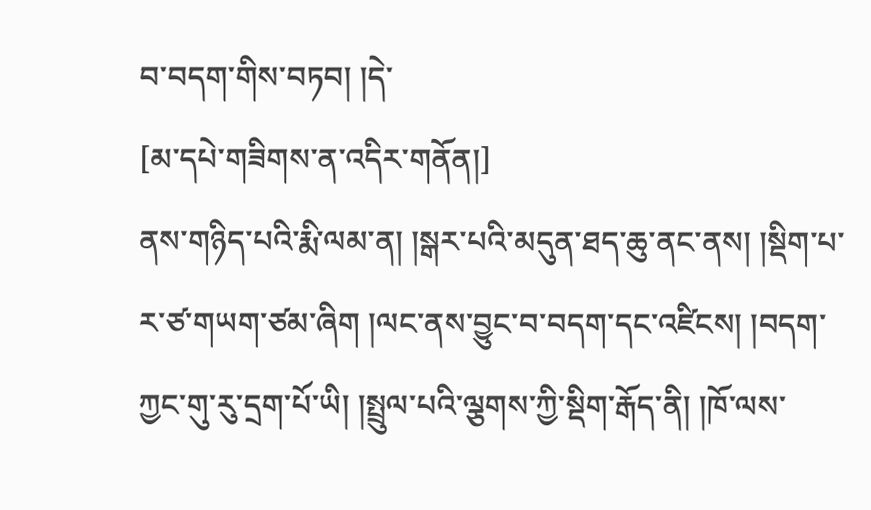བ་བདག་གིས་བཏབ། །དེ་
[མ་དཔེ་གཟིགས་ན་འདིར་གནོན།]
ནས་གཉིད་པའི་རྨི་ལམ་ན། །སྒར་པའི་མདུན་ཐད་ཆུ་ནང་ནས། །སྡིག་པ་ར་ཙ་གཡག་ཙམ་ཞིག །ལང་ནས་བྱུང་བ་བདག་དང་འཛིངས། །བདག་ཀྱང་གུ་རུ་དྲག་པོ་ཡི། །སྤྲུལ་པའི་ལྕགས་ཀྱི་སྡིག་རྒོད་ནི། །ཁོ་ལས་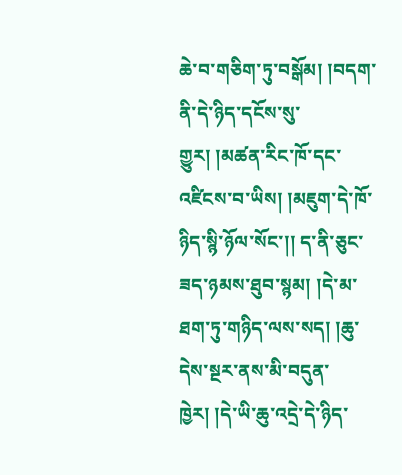ཆེ་བ་གཅིག་ཏུ་བསྒོམ། །བདག་ནི་དེ་ཉིད་དངོས་སུ་གྱུར། །མཚན་རིང་ཁོ་དང་འཛིངས་བ་ཡིས། །མཇུག་དེ་ཁོ་ཉིད་སྙི་ཉོལ་སོང་།། ད་ནི་ཅུང་ཟད་ཉམས་ཐུབ་སྙམ། །དེ་མ་ཐག་ཏུ་གཉིད་ལས་སད། །ཆུ་དེས་སྔར་ནས་མི་བདུན་ཁྱེར། །དེ་ཡི་ཆུ་འདྲེ་དེ་ཉིད་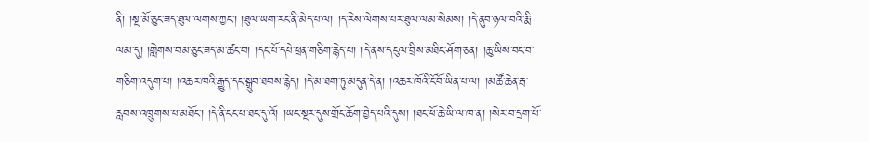ནི། །སྔ་མོ་ཅུང་ཟད་ཐུལ་ལགས་ཀྱང་། །ཐུལ་ཡག་རང་ནི་མེད་པ་ལ། །ད་རེས་ལེགས་པར་ཐུལ་ལམ་སེམས། །དེ་ནུབ་ཉལ་བའི་རྨི་ལམ་དུ། །གླེགས་བམ་ཅུང་ཟད་མ་ཚང་བ། །དང་པོ་དཔེ་ཕྲན་གཅིག་རྙེད་པ། །དེ་ནས་དངུལ་བྲིས་མཐིང་ཤོག་ཅན། །ཆུ་ཡིས་བང་བ་གཅིག་འདུག་པ། །འཆར་ཁའི་རྒྱུད་དང་སྒྲུབ་ཐབས་རྙེད། །དེ་མ་ཐག་ཏུ་མདུན་དེ་ན། །འཆར་ཁོའི་ངོ་བོ་ཡིན་པ་ལ། །མཚོ་ཆེན་རྦ་རླབས་འཁྲུགས་པ་མཐོང་། །དེ་ནི་ངང་པ་ཐང་དུ་འོ། །ཡང་སྔར་དུས་གྲོང་ཆོག་བྱེད་པའི་དུས། །ཐང་ཕོ་ཆེ་ཡི་ལ་ཁ་ན། །སེར་བ་དྲག་པོ་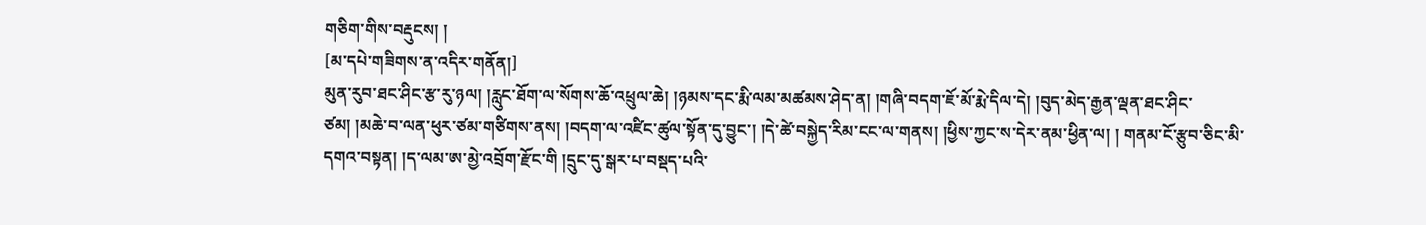གཅིག་གིས་བརྡུངས། །
[མ་དཔེ་གཟིགས་ན་འདིར་གནོན།]
མུན་རུབ་ཐང་ཤིང་རྩ་རུ་ཉལ། །རླུང་ཐོག་ལ་སོགས་ཆོ་འཕྲུལ་ཆེ། །ཉམས་དང་རྨི་ལམ་མཚམས་ཤེད་ན། །གཞི་བདག་ཇོ་མོ་རྨེ་དིལ་དེ། །བུད་མེད་རྒྱན་ལྡན་ཐང་ཤིང་ཙམ། །མཆེ་བ་ལན་ཕུར་ཙམ་གཙིགས་ནས། །བདག་ལ་འཛིང་ཚུལ་སྟོན་དུ་བྱུང་། །དེ་ཚེ་བསྐྱེད་རིམ་ངང་ལ་གནས། །ཕྱིས་ཀྱང་ས་དེར་ནམ་ཕྱིན་ལ། ། གནམ་ངོ་རྩུབ་ཅིང་མི་དགའ་བསྟན། །ད་ལམ་ཨ་མྱེ་འབྲོག་རྫོང་གི །དྲུང་དུ་སྒར་པ་བསྡད་པའི་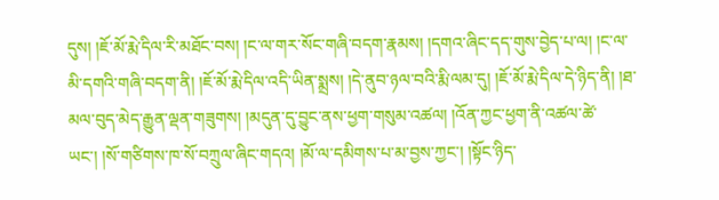དུས། །ཇོ་མོ་རྨེ་དིལ་རི་མཐོང་བས། །ང་ལ་གར་སོང་གཞི་བདག་རྣམས། །དགའ་ཞིང་དད་གུས་བྱེད་པ་ལ། །ང་ལ་མི་དགའི་གཞི་བདག་ནི། །ཇོ་མོ་རྨེ་དིལ་འདི་ཡིན་སྨྲས། །དེ་ནུབ་ཉལ་བའི་རྨི་ལམ་དུ། །ཇོ་མོ་རྨེ་དིལ་དེ་ཉིད་ནི། །ཐ་མལ་བུད་མེད་རྒྱུན་ལྡན་གཟུགས། །མདུན་དུ་བྱུང་ནས་ཕྱག་གསུམ་འཚལ། །འོན་ཀྱང་ཕྱག་ནི་འཚལ་ཚེ་ཡང་། །སོ་གཙིགས་ཁ་སོ་བཀྲུལ་ཞིང་གདའ། །མོ་ལ་དམིགས་པ་མ་བྱས་ཀྱང་། །སྟོང་ཉིད་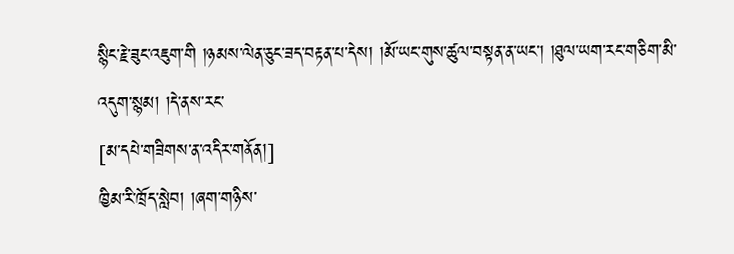སྙིང་རྗེ་ཟུང་འཇུག་གི །ཉམས་ལེན་ཅུང་ཟད་བརྟན་པ་དེས། །མོ་ཡང་གུས་ཚུལ་བསྟན་ན་ཡང་། །ཐུལ་ཡག་རང་གཅིག་མི་འདུག་སྙམ། །དེ་ནས་རང་
[མ་དཔེ་གཟིགས་ན་འདིར་གནོན།]
ཁྱིམ་རི་ཁྲོད་སླེབ། །ཞག་གཉིས་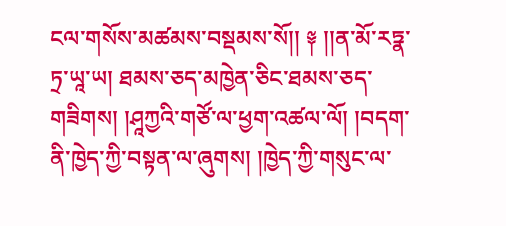ངལ་གསོས་མཚམས་བསྡམས་སོ།། ༈ །།ན་མོ་རཏྣ་ཏྲ་ཡཱ་ཡ། ཐམས་ཅད་མཁྱེན་ཅིང་ཐམས་ཅད་གཟིགས། །ཤཱཀྱའི་གཙོ་ལ་ཕྱག་འཚལ་ལོ། །བདག་ནི་ཁྱེད་ཀྱི་བསྟན་ལ་ཞུགས། །ཁྱེད་ཀྱི་གསུང་ལ་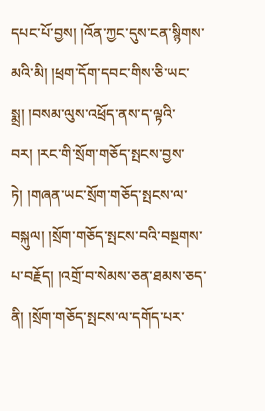དཔང་པོ་བྱས། །འོན་ཀྱང་དུས་ངན་སྙིགས་མའི་མི། །ཕྲག་དོག་དབང་གིས་ཅི་ཡང་སྨྲ། །བསམ་ལུས་འཕྲོད་ནས་ད་ལྟའི་བར། །རང་གི་སྲོག་གཅོད་སྤངས་བྱས་ཏེ། །གཞན་ཡང་སྲོག་གཅོད་སྤངས་ལ་བསྐུལ། །སྲོག་གཅོད་སྤངས་བའི་བསྔགས་པ་བརྗོད། །འགྲོ་བ་སེམས་ཅན་ཐམས་ཅད་ནི། །སྲོག་གཅོད་སྤངས་ལ་དགོད་པར་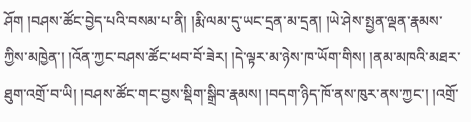ཤོག །བཤས་ཚོང་བྱེད་པའི་བསམ་པ་ནི། །རྨི་ལམ་དུ་ཡང་དྲན་མ་དྲན། །ཡེ་ཤེས་སྤྱན་ལྡན་རྣམས་ཀྱིས་མཁྱེན་། །འོན་ཀྱང་བཤས་ཚོང་ཕབ་བོ་ཟེར། །དེ་ལྟར་མ་ཉེས་ཁ་ཡོག་གིས། །ནམ་མཁའི་མཐར་ཐུག་འགྲོ་བ་ཡི། །བཤས་ཚོང་གང་བྱས་སྡིག་སྒྲིབ་རྣམས། །བདག་ཉིད་ཁོ་ནས་ཁུར་ནས་ཀྱང་། །འགྲོ་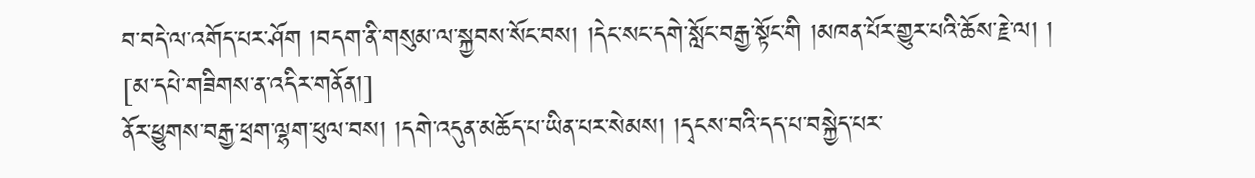བ་བདེ་ལ་འགོད་པར་ཤོག །བདག་ནི་གསུམ་ལ་སྐྱབས་སོང་བས། །དེང་སང་དགེ་སློང་བརྒྱ་སྟོང་གི །མཁན་པོར་གྱུར་པའི་ཆོས་རྗེ་ལ། །
[མ་དཔེ་གཟིགས་ན་འདིར་གནོན།]
ནོར་ཕྱུགས་བརྒྱ་ཕྲག་ལྷག་ཕུལ་བས། །དགེ་འདུན་མཆོད་པ་ཡིན་པར་སེམས། །དྭངས་བའི་དད་པ་བསྐྱེད་པར་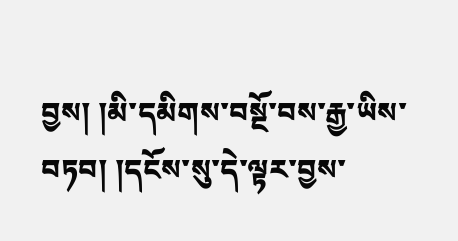བྱས། །མི་དམིགས་བསྔོ་བས་རྒྱ་ཡིས་བཏབ། །དངོས་སུ་དེ་ལྟར་བྱས་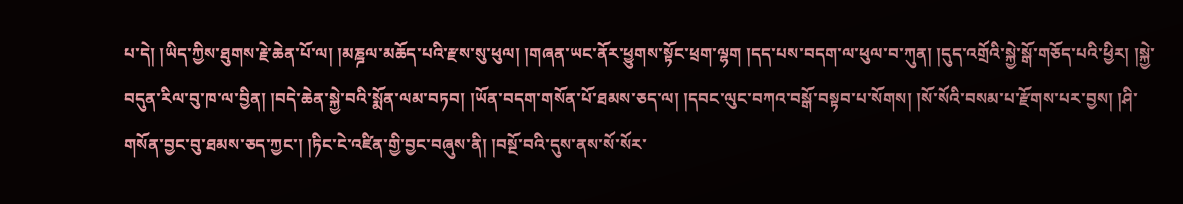པ་དེ། །ཡིད་ཀྱིས་ཐུགས་རྗེ་ཆེན་པོ་ལ། །མཎྜལ་མཆོད་པའི་རྫས་སུ་ཕུལ། །གཞན་ཡང་ནོར་ཕྱུགས་སྟོང་ཕྲག་ལྷག །དད་པས་བདག་ལ་ཕུལ་བ་ཀུན། །དུད་འགྲོའི་སྐྱེ་སྒོ་གཅོད་པའི་ཕྱིར། །སྐྱེ་བདུན་རིལ་བུ་ཁ་ལ་བྱིན། །བདེ་ཆེན་སྐྱེ་བའི་སྨོན་ལམ་བཏབ། །ཡོན་བདག་གསོན་པོ་ཐམས་ཅད་ལ། །དབང་ལུང་བཀའ་བསྒོ་བསྟབ་པ་སོགས། །སོ་སོའི་བསམ་པ་རྫོགས་པར་བྱས། །ཤི་གསོན་བྱང་བུ་ཐམས་ཅད་ཀྱང་། །ཏིང་ངེ་འཛིན་གྱི་བྱང་བཞུས་ནི། །བསྔོ་བའི་དུས་ནས་སོ་སོར་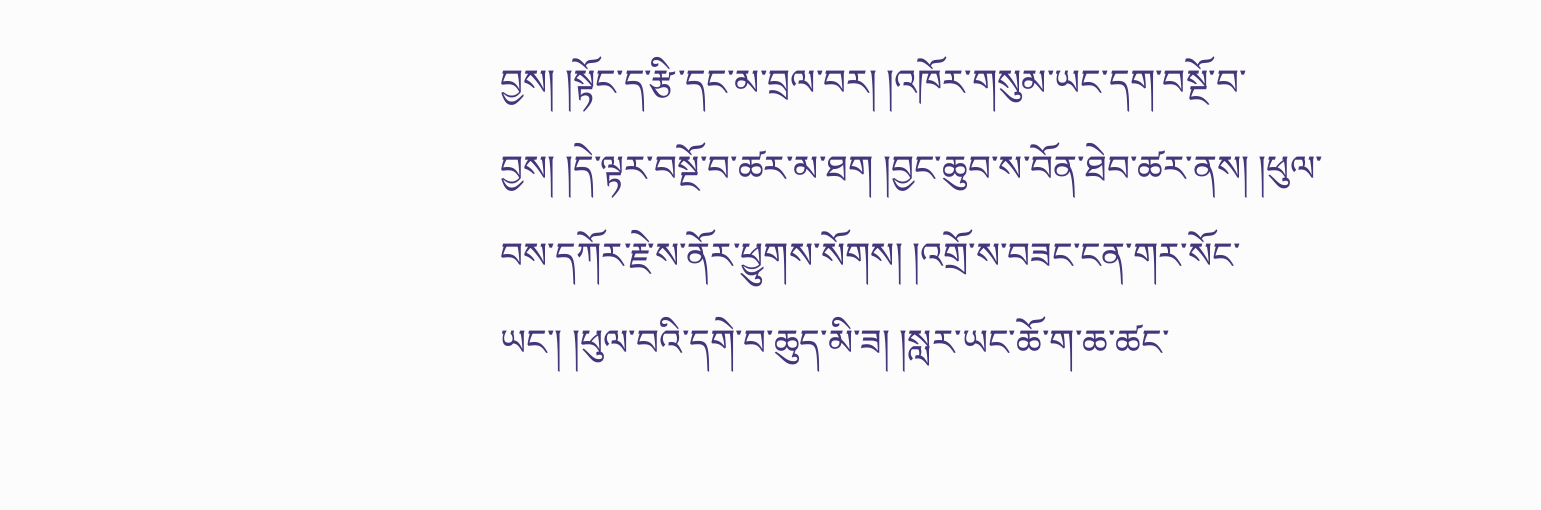བྱས། །སྟོང་ད་རྩི་དང་མ་བྲལ་བར། །འཁོར་གསུམ་ཡང་དག་བསྔོ་བ་བྱས། །དེ་ལྟར་བསྔོ་བ་ཚར་མ་ཐག །བྱང་ཆུབ་ས་བོན་ཐེབ་ཚར་ནས། །ཕུལ་བས་དཀོར་རྗེ་ས་ནོར་ཕྱུགས་སོགས། །འགྲོ་ས་བཟང་ངན་གར་སོང་ཡང་། །ཕུལ་བའི་དགེ་བ་ཆུད་མི་ཟ། །སླར་ཡང་ཆོ་ག་ཆ་ཚང་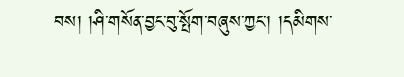བས། །ཤི་གསོན་བྱང་བུ་སྤོག་བཞུས་ཀྱང་། །དམིགས་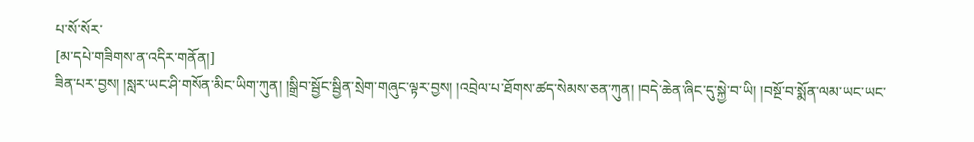པ་སོ་སོར་
[མ་དཔེ་གཟིགས་ན་འདིར་གནོན།]
ཟིན་པར་བྱས། །སླར་ཡང་ཤི་གསོན་མིང་ཡིག་ཀུན། །སྒྲིབ་སྦྱོང་སྦྱིན་སྲེག་གཞུང་ལྟར་བྱས། །འབྲེལ་པ་ཐོགས་ཚད་སེམས་ཅན་ཀུན། །བདེ་ཆེན་ཞིང་དུ་སྐྱེ་བ་ཡི། །བསྔོ་བ་སྨོན་ལམ་ཡང་ཡང་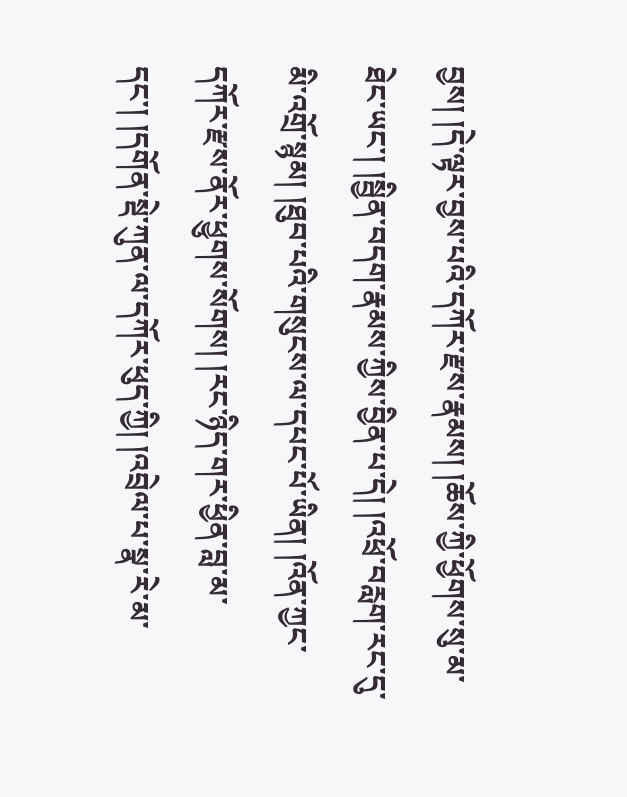བྱས། །དེ་ལྟར་བྱས་པའི་དཀོར་རྫས་རྣམས། །ཆོས་ཀྱི་ཕྱོགས་སུ་མ་ཐེང་ཡང་། །སྦྱིན་བདག་རྣམས་ཀྱིས་བྱིན་པ་དེ། །འཕྲོ་བརླག་རང་དུ་མི་འགྲོ་སྙམ། །ཐུབ་པའི་གསུངས་ལ་དཔང་པོ་ཡིན། །འོན་ཀྱང་དཀོར་རྫས་ནོར་ཕྱུགས་སོགས། །རང་ཉིད་གར་ཕྱིན་བླ་མ་དང་། །དགོན་སྡེ་ཀུན་ལ་དཀོར་ཕུད་ཀྱི། །འབྲེལ་པ་སྣ་རེ་མ་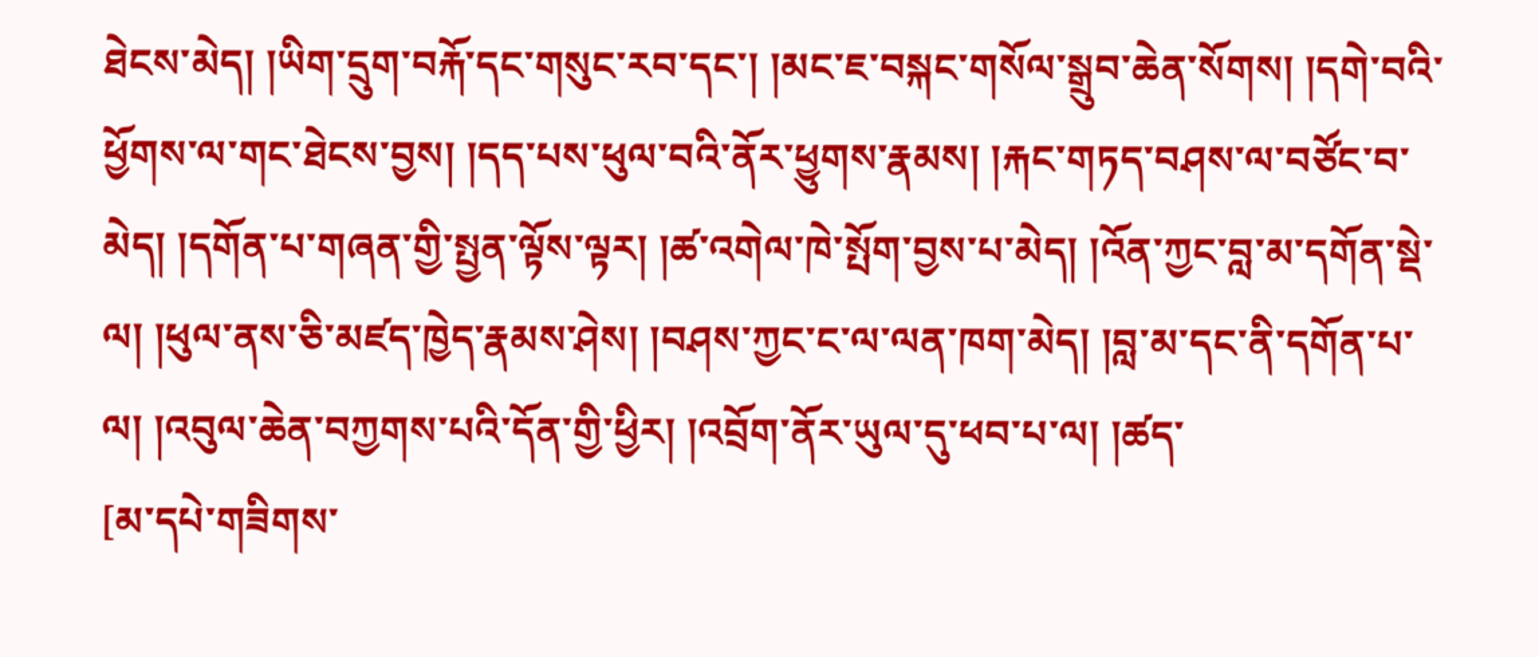ཐེངས་མེད། །ཡིག་དྲུག་བརྐོ་དང་གསུང་རབ་དང་། །མང་ཇ་བསྐང་གསོལ་སྒྲུབ་ཆེན་སོགས། །དགེ་བའི་ཕྱོགས་ལ་གང་ཐེངས་བྱས། །དད་པས་ཕུལ་བའི་ནོར་ཕྱུགས་རྣམས། །རྐང་གཏད་བཤས་ལ་བཙོང་བ་མེད། །དགོན་པ་གཞན་གྱི་སྤྱན་ལྟོས་ལྟར། །ཚ་འགེལ་ཁེ་སྤོག་བྱས་པ་མེད། །འོན་ཀྱང་བླ་མ་དགོན་སྡེ་ལ། །ཕུལ་ནས་ཅི་མཛད་ཁྱེད་རྣམས་ཤེས། །བཤས་ཀྱང་ང་ལ་ལན་ཁག་མེད། །བླ་མ་དང་ནི་དགོན་པ་ལ། །འབུལ་ཆེན་བཀྱགས་པའི་དོན་གྱི་ཕྱིར། །འབྲོག་ནོར་ཡུལ་དུ་ཕབ་པ་ལ། །ཚད་
[མ་དཔེ་གཟིགས་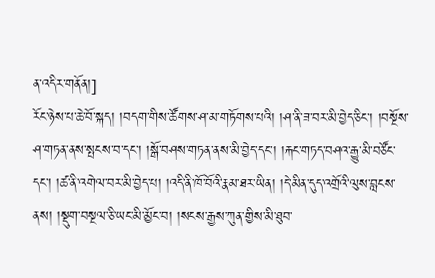ན་འདིར་གནོན།]
རོང་ཉེས་པ་ཆེ་བོ་སྐད། །བདག་གིས་ཚོགས་ཤ་མ་གཏོགས་པའི། །ཤ་ནི་ཟ་བར་མི་བྱེད་ཅིང་། །བསྔོས་ཤ་གཏན་ནས་སྤངས་བ་དང་། །སྒོ་བཤས་གཏན་ནས་མི་བྱེད་དང་། །རྐང་གཏད་བཤའ་རྒྱུ་མི་བཙོང་དང་། །ཚ་ནི་འགེལ་བར་མི་བྱེད་པ། །འདི་ནི་ཁོ་བོའི་རྣམ་ཐར་ཡིན། །དེ་མིན་དུད་འགྲོའི་ལུས་བླངས་ནས། །སྡུག་བསྔལ་ཅི་ཡང་མི་མྱོང་བ། །སངས་རྒྱས་ཀུན་གྱིས་མི་ཐུབ་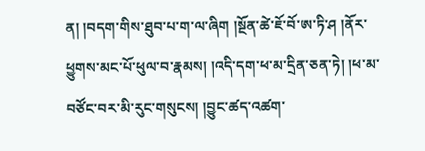ན། །བདག་གིས་ཐུབ་པ་ག་ལ་ཞིག །སྔོན་ཚེ་ཇོ་བོ་ཨ་ཏི་ཤ །ནོར་ཕྱུགས་མང་པོ་ཕུལ་བ་རྣམས། །འདི་དག་ཕ་མ་དྲིན་ཅན་ཏེ། །ཕ་མ་བཙོང་བར་མི་རུང་གསུངས། །བྱུང་ཚད་འཚག་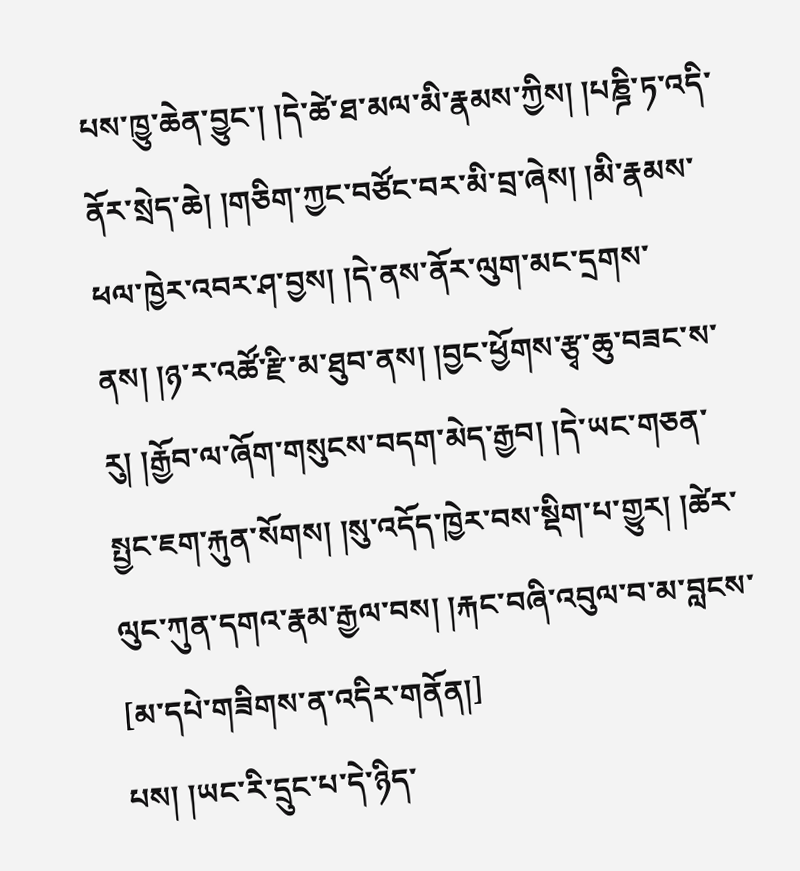པས་ཁྱུ་ཆེན་བྱུང་། །དེ་ཚེ་ཐ་མལ་མི་རྣམས་ཀྱིས། །པཎྜི་ཏ་འདི་ནོར་སྲེད་ཆེ། །གཅིག་ཀྱང་བཙོང་བར་མི་བྲ་ཞེས། །མི་རྣམས་ཕལ་ཁྱེར་འབར་ཤ་བྱས། །དེ་ནས་ནོར་ལུག་མང་དྲགས་ནས། །ཉ་ར་འཚོ་རྫི་མ་ཐུབ་ནས། །བྱང་ཕྱོགས་རྩྭ་ཆུ་བཟང་ས་རུ། །རྒྱོབ་ལ་ཞོག་གསུངས་བདག་མེད་རྒྱབ། །དེ་ཡང་གཅན་སྤྱང་ཇག་རྐུན་སོགས། །སུ་འདོད་ཁྱེར་བས་སྡིག་པ་གྱུར། །ཚེར་ལུང་ཀུན་དགའ་རྣམ་རྒྱལ་བས། །རྐང་བཞི་འབུལ་བ་མ་བླངས་
[མ་དཔེ་གཟིགས་ན་འདིར་གནོན།]
པས། །ཡང་རི་དྲུང་པ་དེ་ཉིད་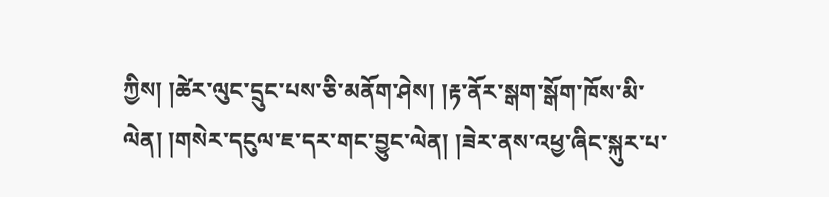ཀྱིས། །ཚེར་ལུང་དྲུང་པས་ཅི་མནོག་ཤེས། །རྟ་ནོར་སྒག་སྒོག་ཁོས་མི་ལེན། །གསེར་དངུལ་ཇ་དར་གང་བྱུང་ལེན། །ཟེར་ནས་འཕྱ་ཞིང་སྐུར་པ་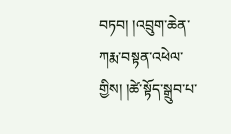བཏབ། །འབྲུག་ཆེན་ཀརྨ་བསྟན་འཕེལ་གྱིས། །ཚེ་སྟོད་སྒྲུབ་པ་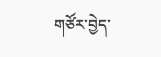གཙོར་བྱེད་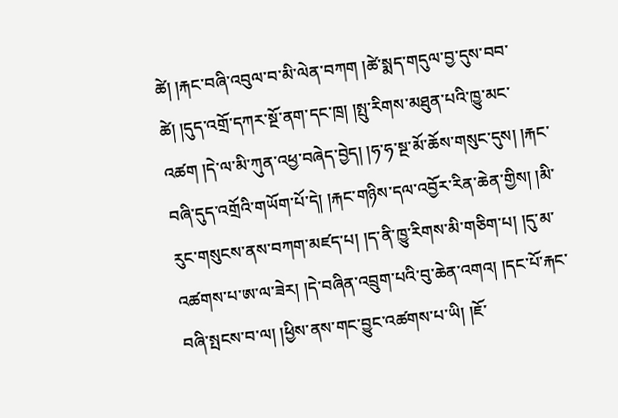ཚེ། །རྐང་བཞི་འབུལ་བ་མི་ལེན་བཀག །ཚེ་སྨད་གདུལ་བྱ་དུས་བབ་ཚེ། །དུད་འགྲོ་དཀར་སྔོ་ནག་དང་ཁྲ། །སྤུ་རིགས་མཐུན་པའི་ཁྱུ་མང་འཚག །དེ་ལ་མི་ཀུན་འཕྱ་བཞེད་བྱེད། །ཧ་ཧ་སྔ་མོ་ཆོས་གསུང་དུས། །རྐང་བཞི་དུད་འགྲོའི་གཡོག་པོ་དེ། །རྐང་གཉིས་དལ་འབྱོར་རིན་ཆེན་གྱིས། །མི་རུང་གསུངས་ནས་བཀག་མཛད་པ། །ད་ནི་ཁྱུ་རིགས་མི་གཅིག་པ། །དུ་མ་འཚགས་པ་ཨ་ལ་ཟེར། །དེ་བཞིན་འབྲུག་པའི་བུ་ཆེན་འགའ། །དང་པོ་རྐང་བཞི་སྤངས་བ་ལ། །ཕྱིས་ནས་གང་བྱུང་འཚགས་པ་ཡི། །ཇོ་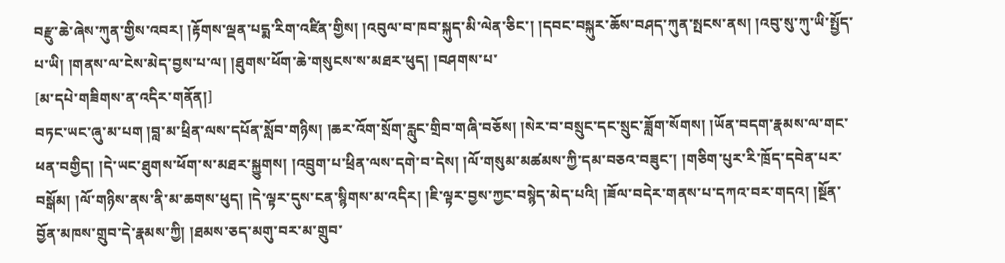བརྫུ་ཆེ་ཞེས་ཀུན་གྱིས་འབར། །རྟོགས་ལྡན་པདྨ་རིག་འཛིན་གྱིས། །འབུལ་བ་ཁབ་སྐུད་མི་ལེན་ཅིང་། །དབང་བསྐུར་ཆོས་བཤད་ཀུན་སྤངས་ནས། །འབུ་སུ་ཀུ་ཡི་སྤྱོད་པ་ཡི། །གནས་ལ་ངེས་མེད་བྱས་པ་ལ། །ཐུགས་ཕོག་ཆེ་གསུངས་ས་མཐར་ཕུད། །བཤགས་པ་
[མ་དཔེ་གཟིགས་ན་འདིར་གནོན།]
བཏང་ཡང་ཞུ་མ་པག །བླ་མ་ཕྲིན་ལས་དཔོན་སློབ་གཉིས། །ཆར་འོག་སྲོག་རླུང་གྲིབ་གཞི་བཅོས། །སེར་བ་བསྲུང་དང་སྲུང་ཟློག་སོགས། །ཡོན་བདག་རྣམས་ལ་གང་ཕན་བགྱིད། །དེ་ཡང་ཐུགས་ཕོག་ས་མཐར་སྐྱུགས། །འབྲུག་པ་ཕྲིན་ལས་དགེ་བ་དེས། །ལོ་གསུམ་མཚམས་ཀྱི་དམ་བཅའ་བཟུང་། །གཅིག་པུར་རི་ཁྲོད་དབེན་པར་བསྒོམ། །ལོ་གཉིས་ནས་ནི་མ་ཆགས་ཕུད། །དེ་ལྟར་དུས་ངན་སྙིགས་མ་འདིར། །ཇི་ལྟར་བྱས་ཀྱང་བསྙེད་མེད་པའི། །ཟོལ་བདེར་གནས་པ་དཀའ་བར་གདའ། །སྔོན་བྱོན་མཁས་གྲུབ་དེ་རྣམས་ཀྱི། །ཐམས་ཅད་མགུ་བར་མ་གྲུབ་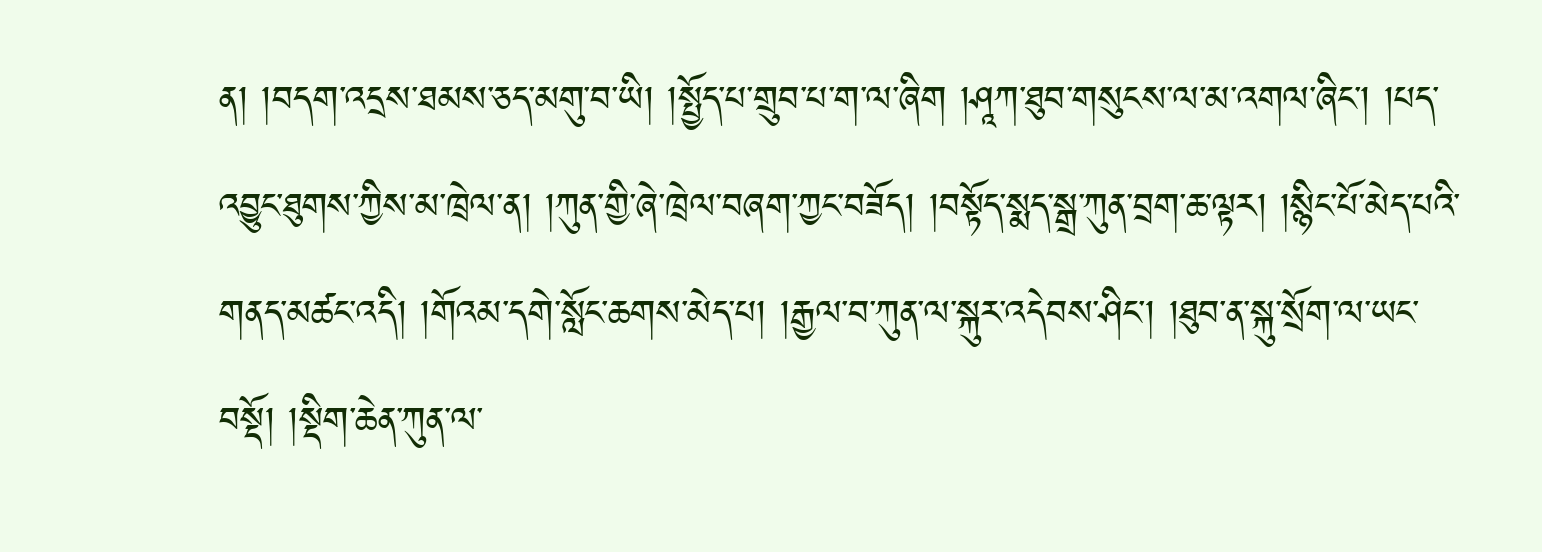ན། །བདག་འདྲས་ཐམས་ཅད་མགུ་བ་ཡི། །སྤྱོད་པ་གྲུབ་པ་ག་ལ་ཞིག །ཤཱཀ་ཐུབ་གསུངས་ལ་མ་འགལ་ཞིང་། །པད་འབྱུང་ཐུགས་ཀྱིས་མ་ཁྲེལ་ན། །ཀུན་གྱི་ཞེ་ཁྲེལ་བཞག་ཀྱང་བཟོད། །བསྟོད་སྨད་སྒྲ་ཀུན་བྲག་ཆ་ལྟར། །སྙིང་པོ་མེད་པའི་གནད་མཚང་འདི། །གོའམ་དགེ་སློང་ཆགས་མེད་པ། །རྒྱལ་བ་ཀུན་ལ་སྐུར་འདེབས་ཤིང་། །ཐུབ་ན་སྐུ་སྲོག་ལ་ཡང་བསྡོ། །སྡིག་ཆེན་ཀུན་ལ་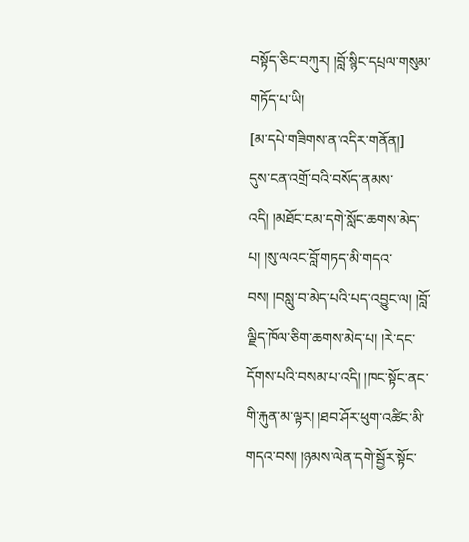བསྟོད་ཅིང་བཀུར། །བློ་སྙིང་དཔྲལ་གསུམ་གཏོད་པ་ཡི།
[མ་དཔེ་གཟིགས་ན་འདིར་གནོན།]
དུས་ངན་འགྲོ་བའི་བསོད་ནམས་འདི། །མཐོང་ངམ་དགེ་སློང་ཆགས་མེད་པ། །སུ་ལའང་བློ་གཏད་མི་གདའ་བས། །བསླུ་བ་མེད་པའི་པད་འབྱུང་ལ། །བློ་ལྗིད་ཁོལ་ཅིག་ཆགས་མེད་པ། །རེ་དང་དོགས་པའི་བསམ་པ་འདི། །ཁང་སྟོང་ནང་གི་རྐུན་མ་ལྟར། །ཐབ་ཤོར་ཕུག་འཚིང་མི་གདའ་བས། །ཉམས་ལེན་དགེ་སྦྱོར་སྟོང་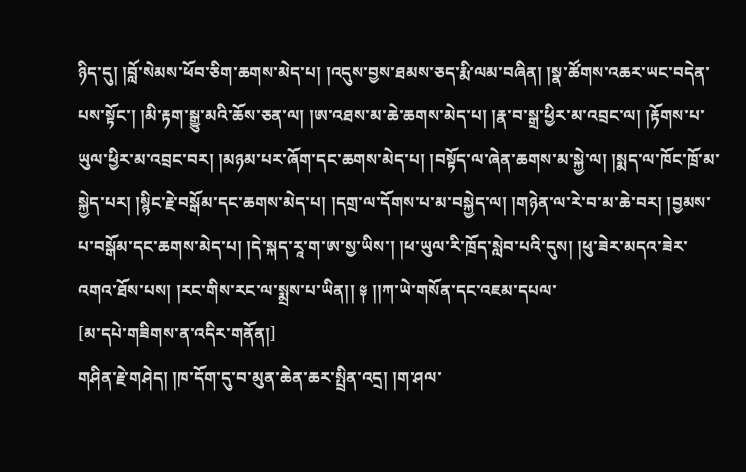ཉིད་དུ། །བློ་སེམས་ཕོབ་ཅིག་ཆགས་མེད་པ། །འདུས་བྱས་ཐམས་ཅད་རྨི་ལམ་བཞིན། །སྣ་ཚོགས་འཆར་ཡང་བདེན་པས་སྟོང་། །མི་རྟག་སྒྱུ་མའི་ཆོས་ཅན་ལ། །ཨ་འཐས་མ་ཆེ་ཆགས་མེད་པ། །རྣ་བ་སྒྲ་ཕྱིར་མ་འབྲང་ལ། །རྟོགས་པ་ཡུལ་ཕྱིར་མ་འབྲང་བར། །མཉམ་པར་ཞོག་དང་ཆགས་མེད་པ། །བསྟོད་ལ་ཞེན་ཆགས་མ་སྐྱེ་ལ། །སྨད་ལ་ཁོང་ཁྲོ་མ་སྐྱེད་པར། །སྙིང་རྗེ་བསྒོམ་དང་ཆགས་མེད་པ། །དགྲ་ལ་དོགས་པ་མ་བསྐྱེད་ལ། །གཉེན་ལ་རེ་བ་མ་ཆེ་བར། །བྱམས་པ་བསྒོམ་དང་ཆགས་མེད་པ། །དེ་སྐད་རཱ་ག་ཨ་སྱ་ཡིས་། །ཕ་ཡུལ་རི་ཁྲོད་སླེབ་པའི་དུས། །ཕུ་ཟེར་མདའ་ཟེར་འགའ་ཐོས་པས། །རང་གིས་རང་ལ་སྨྲས་པ་ཡིན།། ༈ །།ཀ་ཡེ་གསོན་དང་འཇམ་དཔལ་
[མ་དཔེ་གཟིགས་ན་འདིར་གནོན།]
གཤིན་རྗེ་གཤེད། །ཁ་དོག་དུ་བ་མུན་ཆེན་ཆར་སྤྲིན་འདྲ། །ག་ཤལ་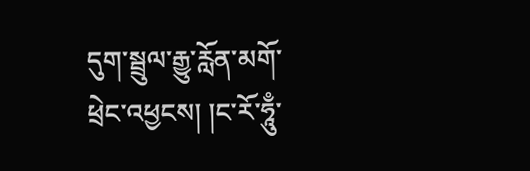དུག་སྦྲུལ་རྒྱུ་རློན་མགོ་ཕྲེང་འཕྱངས། །ང་རོ་ཧཱུྃ་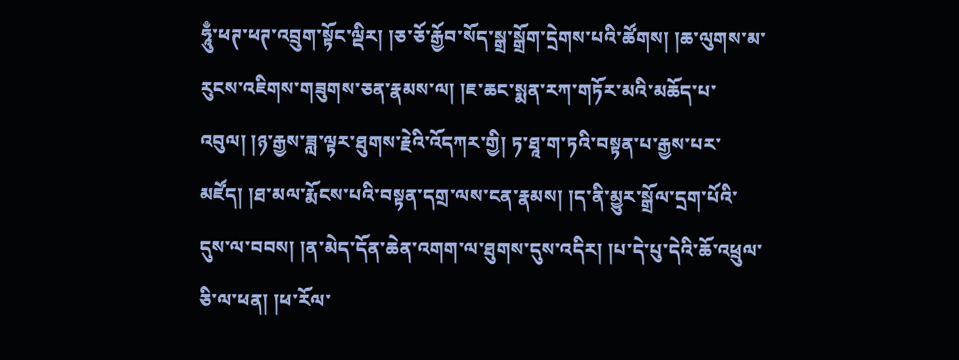ཧཱུྃ་ཕཊ་ཕཊ་འབྲུག་སྟོང་ལྡིར། །ཅ་ཅོ་རྒྱོབ་སོད་སྒྲ་སྒྲོག་དྲེགས་པའི་ཚོགས། །ཆ་ལུགས་མ་རུངས་འཇིགས་གཟུགས་ཅན་རྣམས་ལ། །ཇ་ཆང་སྨན་རཀ་གཏོར་མའི་མཆོད་པ་འབུལ། །ཉ་རྒྱས་ཟླ་ལྟར་ཐུགས་རྗེའི་འོདཀར་གྱི། ཏ་ཐཱ་ག་ཏའི་བསྟན་པ་རྒྱས་པར་མཛོད། །ཐ་མལ་རྨོངས་པའི་བསྟན་དགྲ་ལས་ངན་རྣམས། །ད་ནི་མྱུར་སྒྲོལ་དྲག་པོའི་དུས་ལ་བབས། །ན་མེད་དོན་ཆེན་འགག་ལ་ཐུགས་དུས་འདིར། །པ་དེ་པུ་དེའི་ཆོ་འཕྲུལ་ཅི་ལ་ཕན། །ཕ་རོལ་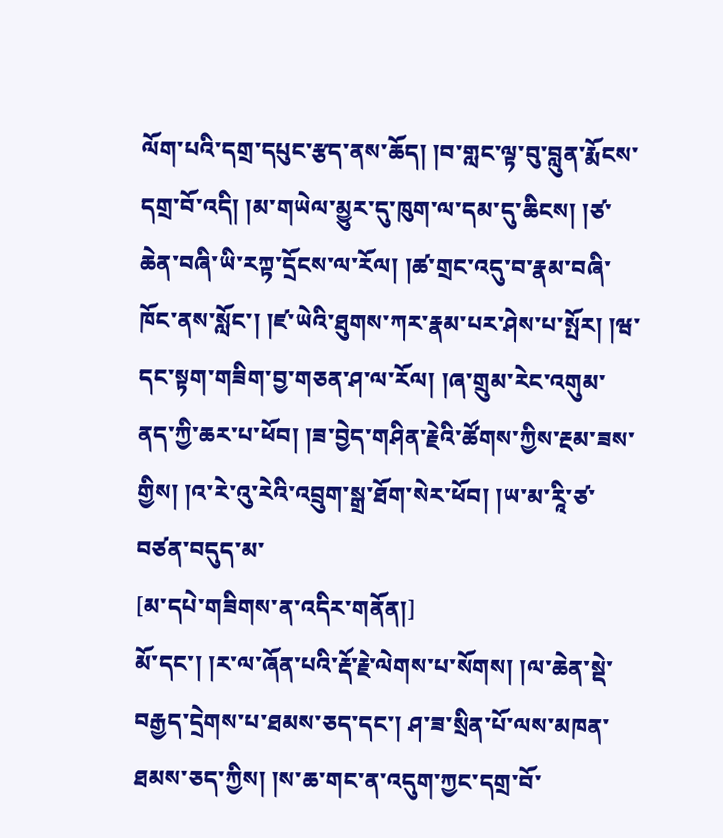ལོག་པའི་དགྲ་དཔུང་རྩད་ནས་ཆོད། །བ་གླང་ལྟ་བུ་བླུན་རྨོངས་དགྲ་བོ་འདི། །མ་གཡེལ་མྱུར་དུ་ཁུག་ལ་དམ་དུ་ཆིངས། །ཙ་ཆེན་བཞི་ཡི་རཀྟ་དྲོངས་ལ་རོལ། །ཚ་གྲང་འདུ་བ་རྣམ་བཞི་ཁོང་ནས་སློང་། །ཛ་ཡེའི་ཐུགས་ཀར་རྣམ་པར་ཤེས་པ་སྤོར། །ཝ་དང་སྟག་གཟིག་བྱ་གཅན་ཤ་ལ་རོལ། །ཞ་གྲུམ་རེང་འགུམ་ནད་ཀྱི་ཆར་པ་ཕོབ། །ཟ་བྱེད་གཤིན་རྗེའི་ཚོགས་ཀྱིས་རྔམ་ཟས་གྱིས། །འ་རེ་འུ་རེའི་འབྲུག་སྒྲ་ཐོག་སེར་ཕོབ། །ཡ་མ་རཱི་ཙ་བཙན་བདུད་མ་
[མ་དཔེ་གཟིགས་ན་འདིར་གནོན།]
མོ་དང་། །ར་ལ་ཞོན་པའི་རྡོ་རྗེ་ལེགས་པ་སོགས། །ལ་ཆེན་སྡེ་བརྒྱད་དྲེགས་པ་ཐམས་ཅད་དང་། ཤ་ཟ་སྲིན་པོ་ལས་མཁན་ཐམས་ཅད་ཀྱིས། །ས་ཆ་གང་ན་འདུག་ཀྱང་དགྲ་བོ་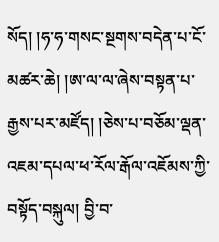སོད། །ཧ་ཧ་གསང་སྔགས་བདེན་པ་ངོ་མཚར་ཆེ། །ཨ་ལ་ལ་ཞེས་བསྟན་པ་རྒྱས་པར་མཛོད། །ཅེས་པ་བཅོམ་ལྡན་འཇམ་དཔལ་ཕ་རོལ་རྒོལ་འཇོམས་ཀྱི་བསྟོད་བསྐུལ། བྱི་བ་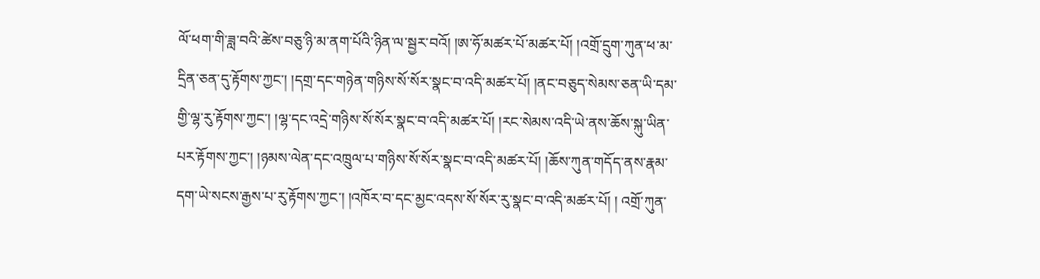ལོ་ཕག་གི་ཟླ་བའི་ཚེས་བཅུ་ཉི་མ་ནག་པོའི་ཉིན་ལ་སྦྱར་བའོ། །ཨ་ཧོ་མཚར་པོ་མཚར་པོ། །འགྲོ་དྲུག་ཀུན་ཕ་མ་དྲིན་ཅན་དུ་རྟོགས་ཀྱང་། །དགྲ་དང་གཉེན་གཉིས་སོ་སོར་སྣང་བ་འདི་མཚར་པོ། །ནང་བཅུད་སེམས་ཅན་ཡི་དམ་གྱི་ལྷ་རུ་རྟོགས་ཀྱང་། །ལྷ་དང་འདྲེ་གཉིས་སོ་སོར་སྣང་བ་འདི་མཚར་པོ། །རང་སེམས་འདི་ཡེ་ནས་ཆོས་སྐུ་ཡིན་པར་རྟོགས་ཀྱང་། །ཉམས་ལེན་དང་འཁྲུལ་པ་གཉིས་སོ་སོར་སྣང་བ་འདི་མཚར་པོ། །ཆོས་ཀུན་གདོད་ནས་རྣམ་དག་ཡེ་སངས་རྒྱས་པ་རུ་རྟོགས་ཀྱང་། །འཁོར་བ་དང་མྱང་འདས་སོ་སོར་རུ་སྣང་བ་འདི་མཚར་པོ། ། འགྲོ་ཀུན་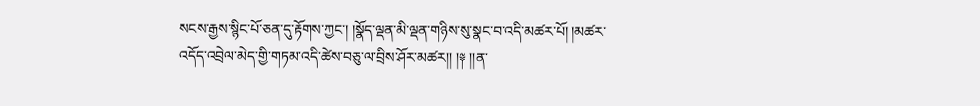སངས་རྒྱས་སྙིང་པོ་ཅན་དུ་རྟོགས་ཀྱང་། །སྣོད་ལྡན་མི་ལྡན་གཉིས་སུ་སྣང་བ་འདི་མཚར་པོ། །མཚར་འདོད་འབྲེལ་མེད་གྱི་གཏམ་འདི་ཚེས་བཅུ་ལ་བྲིས་ཤོར་མཚར།། །༈ །།ན་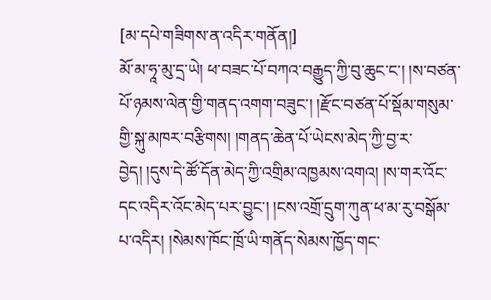[མ་དཔེ་གཟིགས་ན་འདིར་གནོན།]
མོ་མ་ཧཱ་མུ་དྲ་ཡེ། ཕ་བཟང་པོ་བཀའ་བརྒྱུད་ཀྱི་བུ་ཆུང་ང་། །ས་བཙན་པོ་ཉམས་ལེན་གྱི་གནད་འགག་བཟུང་། །རྫོང་བཙན་པོ་སྡོམ་གསུམ་གྱི་སྐུ་མཁར་བརྩིགས། །གནད་ཆེན་པོ་ཡེངས་མེད་ཀྱི་བྱ་ར་བྱེད། །དུས་དེ་ཚོ་དོན་མེད་ཀྱི་འགྲིམ་འཁྱམས་འགའ། །ས་གར་འོང་དང་འདིར་འོང་མེད་པར་བྱུང་། །ངས་འགྲོ་དྲུག་ཀུན་ཕ་མ་རུ་བསྒོམ་པ་འདིར། །སེམས་ཁོང་ཁྲོ་ཡི་གནོད་སེམས་ཁྱོད་གང་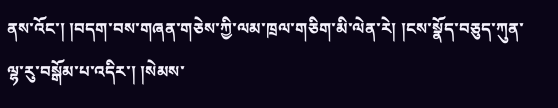ནས་འོང་། །བདག་བས་གཞན་གཅེས་ཀྱི་ལམ་ཁྲལ་གཅིག་མི་ལེན་རེ། །ངས་སྣོད་བཅུད་ཀུན་ལྷ་རུ་བསྒོམ་པ་འདིར་། །སེམས་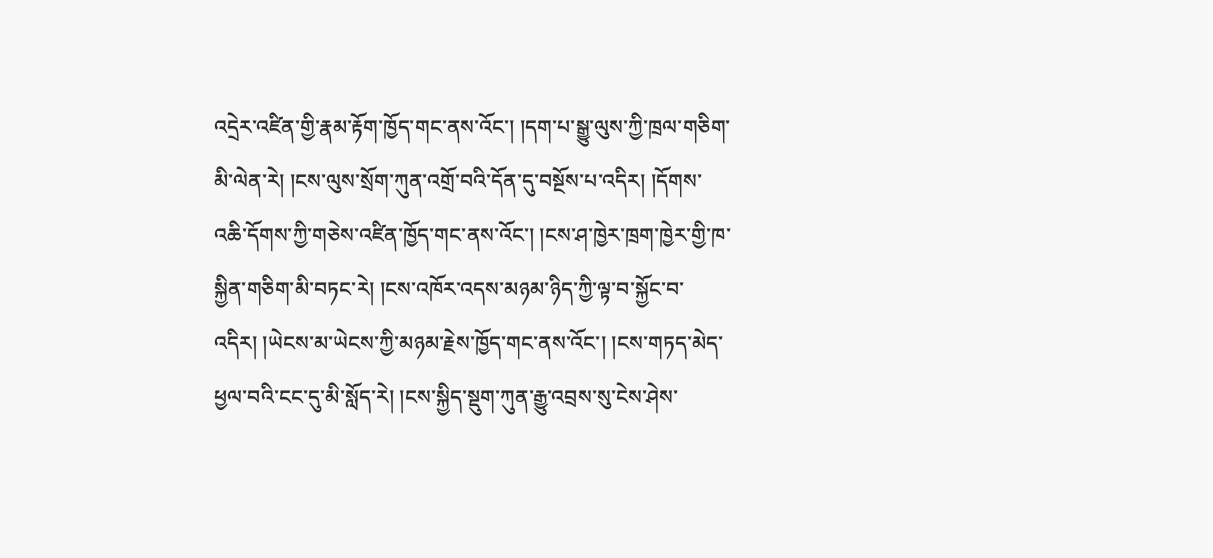འདྲེར་འཛིན་གྱི་རྣམ་རྟོག་ཁྱོད་གང་ནས་འོང་། །དག་པ་སྒྱུ་ལུས་ཀྱི་ཁྲལ་གཅིག་མི་ལེན་རེ། །ངས་ལུས་སྲོག་ཀུན་འགྲོ་བའི་དོན་དུ་བསྔོས་པ་འདིར། །དོགས་འཆི་དོགས་ཀྱི་གཅེས་འཛིན་ཁྱོད་གང་ནས་འོང་། །ངས་ཤ་ཁྱེར་ཁྲག་ཁྱེར་གྱི་ཁ་སྐྱིན་གཅིག་མི་བཏང་རེ། །ངས་འཁོར་འདས་མཉམ་ཉིད་ཀྱི་ལྟ་བ་སྐྱོང་བ་འདིར། །ཡེངས་མ་ཡེངས་ཀྱི་མཉམ་རྗེས་ཁྱོད་གང་ནས་འོང་། །ངས་གཏད་མེད་ཕྱལ་བའི་ངང་དུ་མི་སློད་རེ། །ངས་སྐྱིད་སྡུག་ཀུན་རྒྱུ་འབྲས་སུ་ངེས་ཤེས་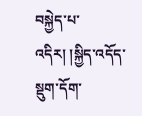བསྐྱེད་པ་འདིར། །སྐྱིད་འདོད་སྡུག་དོག་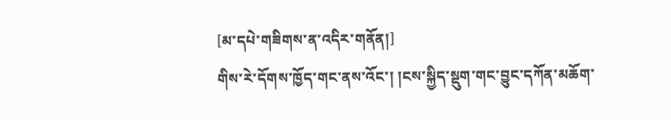[མ་དཔེ་གཟིགས་ན་འདིར་གནོན།]
གིས་རེ་དོགས་ཁྱོད་གང་ནས་འོང་། །ངས་སྐྱིད་སྡུག་གང་བྱུང་དཀོན་མཆོག་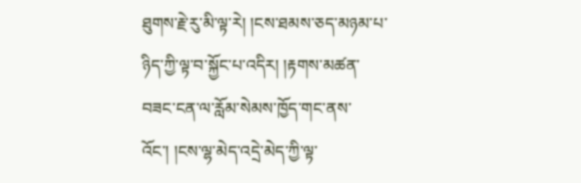ཐུགས་རྗེ་རུ་མི་ལྟ་རེ། །ངས་ཐམས་ཅད་མཉམ་པ་ཉིད་ཀྱི་ལྟ་བ་སྐྱོང་པ་འདིར། །རྟགས་མཚན་བཟང་ངན་ལ་རློམ་སེམས་ཁྱོད་གང་ནས་འོང་། །ངས་ལྷ་མེད་འདྲེ་མེད་ཀྱི་ལྟ་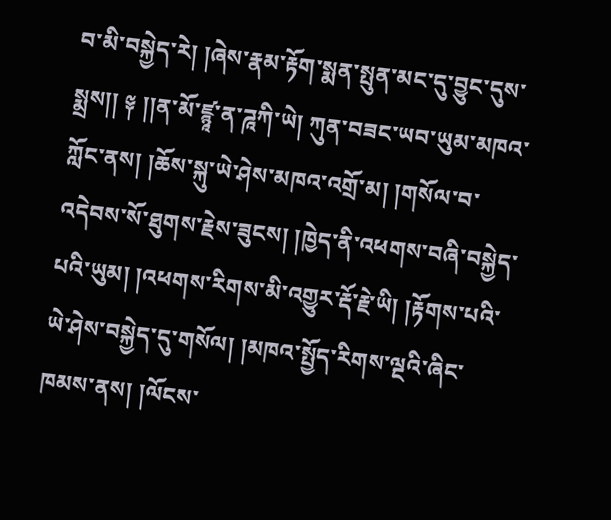བ་མི་བསྐྱེད་རེ། །ཞེས་རྣམ་རྟོག་སྨན་སྤུན་མང་དུ་བྱུང་དུས་སྨྲས།། ༈ །།ན་མོ་ཛྙཱ་ན་ཌཱཀི་ཡེ། ཀུན་བཟང་ཡབ་ཡུམ་མཁའ་ཀློང་ནས། །ཆོས་སྐུ་ཡེ་ཤེས་མཁའ་འགྲོ་མ། །གསོལ་བ་འདེབས་སོ་ཐུགས་རྗེས་ཟུངས། །ཁྱེད་ནི་འཕགས་བཞི་བསྐྱེད་པའི་ཡུམ། །འཕགས་རིགས་མི་འགྱུར་རྡོ་རྗེ་ཡི། །རྟོགས་པའི་ཡེ་ཤེས་བསྐྱེད་དུ་གསོལ། །མཁའ་སྤྱོད་རིགས་ལྔའི་ཞིང་ཁམས་ནས། །ལོངས་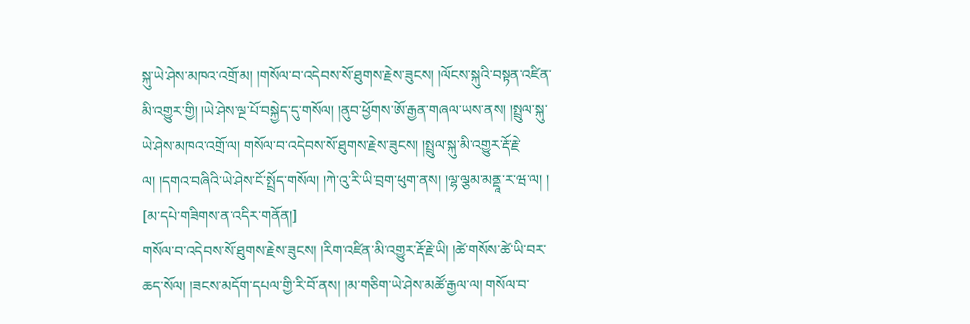སྐུ་ཡེ་ཤེས་མཁའ་འགྲོ་མ། །གསོལ་བ་འདེབས་སོ་ཐུགས་རྗེས་ཟུངས། །ལོངས་སྐུའི་བསྟན་འཛིན་མི་འགྱུར་གྱི། །ཡེ་ཤེས་ལྔ་པོ་བསྐྱེད་དུ་གསོལ། །ནུབ་ཕྱོགས་ཨོ་རྒྱན་གཞལ་ཡས་ནས། །སྤྲུལ་སྐུ་ཡེ་ཤེས་མཁའ་འགྲོ་ལ། གསོལ་བ་འདེབས་སོ་ཐུགས་རྗེས་ཟུངས། །སྤྲུལ་སྐུ་མི་འགྱུར་རྡོ་རྗེ་ལ། །དགའ་བཞིའི་ཡེ་ཤེས་ངོ་སྤྲོད་གསོལ། །ཀེ་འུ་རི་ཡི་བྲག་ཕུག་ནས། །ལྷ་ལྕམ་མནྡཱ་ར་ཝ་ལ། །
[མ་དཔེ་གཟིགས་ན་འདིར་གནོན།]
གསོལ་བ་འདེབས་སོ་ཐུགས་རྗེས་ཟུངས། །རིག་འཛིན་མི་འགྱུར་རྡོ་རྗེ་ཡི། །ཚེ་གསོས་ཚེ་ཡི་བར་ཆད་སོལ། །ཟངས་མདོག་དཔལ་གྱི་རི་བོ་ནས། །མ་གཅིག་ཡེ་ཤེས་མཚོ་རྒྱལ་ལ། གསོལ་བ་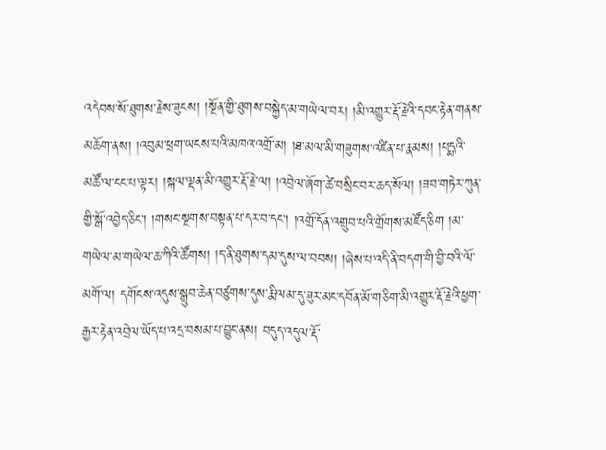འདེབས་སོ་ཐུགས་རྗེས་ཟུངས། །སྔོན་གྱི་ཐུགས་བསྐྱེད་མ་གཡེལ་བར། །མི་འགྱུར་རྡོ་རྗེའི་དབང་རྟེན་གནས་མཆོག་ནས། །འབུམ་ཕྲག་ཡངས་པའི་མཁའ་འགྲོ་མ། །ཐ་མལ་མི་གཟུགས་འཛིན་པ་རྣམས། །པདྨའི་མཚོ་ལ་ངང་པ་ལྟར། །སྐལ་ལྡན་མི་འགྱུར་རྡོ་རྗེ་ལ། །འབྲེལ་ཞོག་ཚེ་བསྲིང་བར་ཆད་སོལ། །ཟབ་གཏེར་ཀུན་གྱི་སྒོ་འབྱེད་ཅིང་། །གསང་སྔགས་བསྟན་པ་དར་བ་དང་། །འགྲོ་དོན་འགྲུབ་པའི་གྲོགས་མཛོད་ཅིག །མ་གཡེལ་མ་གཡེལ་ཆ་ཀིའི་ཚོགས། །ད་ནི་ཐུགས་དམ་དུས་ལ་བབས། །ཞེས་པ་འདི་ནི་བདག་གི་བྱི་བའི་ལོ་མགོ་ལ། དགོངས་འདུས་སྒྲུབ་ཆེན་བཙུགས་དུས་རྨི་ལམ་དུ་ཟུར་མང་དབོན་མོ་གཅིག་མི་འགྱུར་རྡོ་རྗེའི་ཕྱག་རྒྱར་རྟེན་འབྲེལ་ཡོད་པ་འདྲ་བསམ་པ་བྱུང་ནས། བདུད་འདུལ་རྡོ་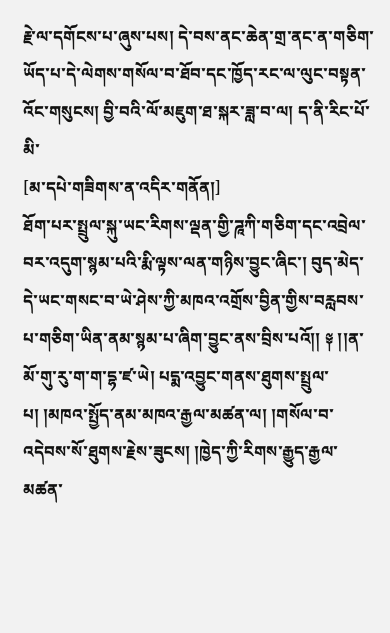རྗེ་ལ་དགོངས་པ་ཞུས་པས། དེ་བས་ནང་ཆེན་གྲ་ནང་ན་གཅིག་ཡོད་པ་དེ་ལེགས་གསོལ་བ་ཐོབ་དང་ཁྱོད་རང་ལ་ལུང་བསྟན་འོང་གསུངས། བྱི་བའི་ལོ་མཇུག་ཐ་སྐར་ཟླ་བ་ལ། ད་ནི་རིང་པོ་མི་
[མ་དཔེ་གཟིགས་ན་འདིར་གནོན།]
ཐོག་པར་སྤྲུལ་སྐུ་ཡང་རིགས་ལྡན་གྱི་ཌཱཀི་གཅིག་དང་འབྲེལ་བར་འདུག་སྙམ་པའི་རྨི་ལྟས་ལན་གཉིས་བྱུང་ཞིང་། བུད་མེད་དེ་ཡང་གསང་བ་ཡེ་ཤེས་ཀྱི་མཁའ་འགྲོས་བྱིན་གྱིས་བརླབས་པ་གཅིག་ཡིན་ནམ་སྙམ་པ་ཞིག་བྱུང་ནས་བྲིས་པའོ།། ༈ །།ན་མོ་གུ་རུ་ག་ག་དྷ་ཛ་ཡེ། པདྨ་འབྱུང་གནས་ཐུགས་སྤྲུལ་པ། །མཁའ་སྤྱོད་ནམ་མཁའ་རྒྱལ་མཚན་ལ། །གསོལ་བ་འདེབས་སོ་ཐུགས་རྗེས་ཟུངས། །ཁྱེད་ཀྱི་རིགས་རྒྱུད་རྒྱལ་མཚན་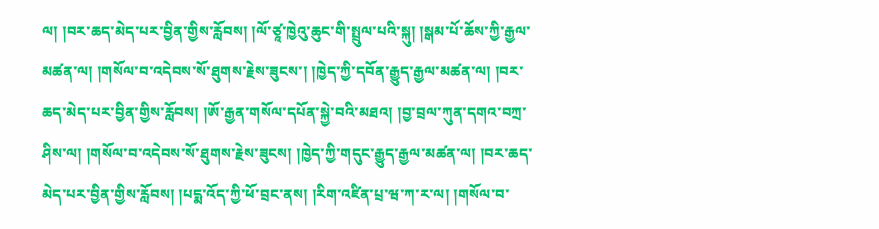ལ། །བར་ཆད་མེད་པར་བྱིན་གྱིས་རློབས། །ལོ་ཙཱ་ཁྱེའུ་ཆུང་གི་སྤྲུལ་པའི་སྐུ། །སྒམ་པོ་ཆོས་ཀྱི་རྒྱལ་མཚན་ལ། །གསོལ་བ་འདེབས་སོ་ཐུགས་རྗེས་ཟུངས་། །ཁྱེད་ཀྱི་དབོན་རྒྱུད་རྒྱལ་མཚན་ལ། །བར་ཆད་མེད་པར་བྱིན་གྱིས་རློབས། །ཨོ་རྒྱན་གསོལ་དཔོན་སྐྱེ་བའི་མཐའ། །བྱ་བྲལ་ཀུན་དགའ་བཀྲ་ཤིས་ལ། །གསོལ་བ་འདེབས་སོ་ཐུགས་རྗེས་ཟུངས། །ཁྱེད་ཀྱི་གདུང་རྒྱུད་རྒྱལ་མཚན་ལ། །བར་ཆད་མེད་པར་བྱིན་གྱིས་རློབས། །པདྨ་འོད་ཀྱི་ཕོ་བྲང་ནས། །རིག་འཛིན་པྲ་ཝ་ཀ་ར་ལ། །གསོལ་བ་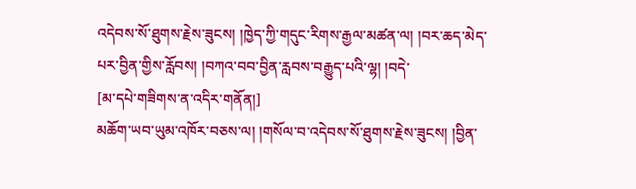འདེབས་སོ་ཐུགས་རྗེས་ཟུངས། །ཁྱེད་ཀྱི་གདུང་རིགས་རྒྱལ་མཚན་ལ། །བར་ཆད་མེད་པར་བྱིན་གྱིས་རློབས། །བཀའ་བབ་བྱིན་རླབས་བརྒྱུད་པའི་ལྷ། །བདེ་
[མ་དཔེ་གཟིགས་ན་འདིར་གནོན།]
མཆོག་ཡབ་ཡུམ་འཁོར་བཅས་ལ། །གསོལ་བ་འདེབས་སོ་ཐུགས་རྗེས་ཟུངས། །བྱིན་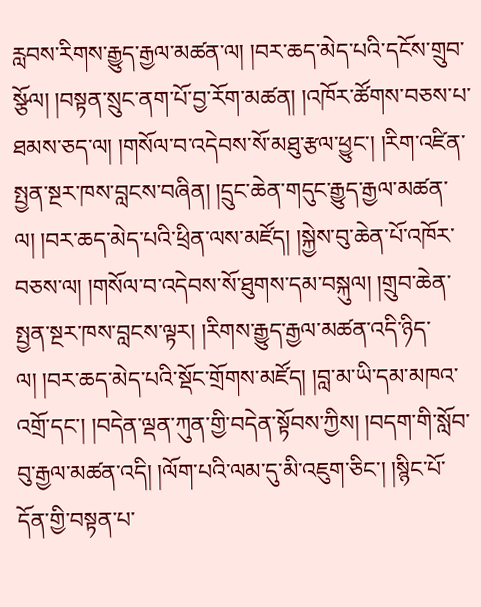རླབས་རིགས་རྒྱུད་རྒྱལ་མཚན་ལ། །བར་ཆད་མེད་པའི་དངོས་གྲུབ་སྩོལ། །བསྟན་སྲུང་ནག་པོ་བྱ་རོག་མཚན། །འཁོར་ཚོགས་བཅས་པ་ཐམས་ཅད་ལ། །གསོལ་བ་འདེབས་སོ་མཐུ་རྩལ་ཕྱུང་། །རིག་འཛིན་སྤྱན་སྔར་ཁས་བླངས་བཞིན། །དྲུང་ཆེན་གདུང་རྒྱུད་རྒྱལ་མཚན་ལ། །བར་ཆད་མེད་པའི་ཕྲིན་ལས་མཛོད། །སྐྱེས་བུ་ཆེན་པོ་འཁོར་བཅས་ལ། །གསོལ་བ་འདེབས་སོ་ཐུགས་དམ་བསྐུལ། །གྲུབ་ཆེན་སྤྱན་སྔར་ཁས་བླངས་ལྟར། །རིགས་རྒྱུད་རྒྱལ་མཚན་འདི་ཉིད་ལ། །བར་ཆད་མེད་པའི་སྡོང་གྲོགས་མཛོད། །བླ་མ་ཡི་དམ་མཁའ་འགྲོ་དང་། །བདེན་ལྡན་ཀུན་གྱི་བདེན་སྟོབས་ཀྱིས། །བདག་གི་སློབ་བུ་རྒྱལ་མཚན་འདི། །ལོག་པའི་ལམ་དུ་མི་འཇུག་ཅིང་། །སྙིང་པོ་དོན་གྱི་བསྟན་པ་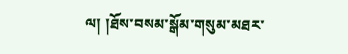ལ། །ཐོས་བསམ་སྒོམ་གསུམ་མཐར་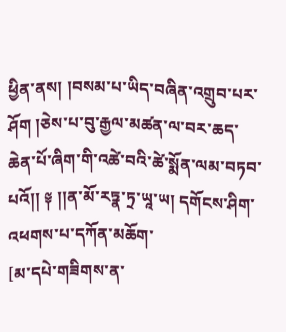ཕྱིན་ནས། །བསམ་པ་ཡིད་བཞིན་འགྲུབ་པར་ཤོག །ཅེས་པ་བུ་རྒྱལ་མཚན་ལ་བར་ཆད་ཆེན་པོ་ཞིག་གི་འཚེ་བའི་ཚེ་སྨོན་ལམ་བཏབ་པའོ།། ༈ །།ན་མོ་རཏྣ་ཏྲ་ཡཱ་ཡ། དགོངས་ཤིག་འཕགས་པ་དཀོན་མཆོག་
[མ་དཔེ་གཟིགས་ན་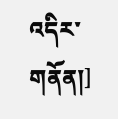འདིར་གནོན།]